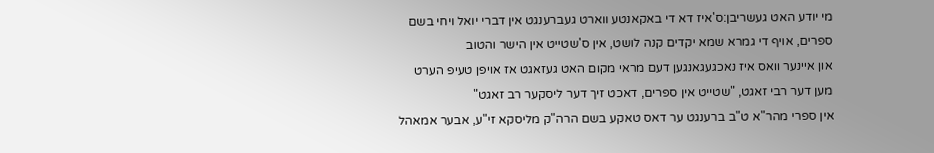מי יודע האט געשריבן:ס'איז דא די באקאנטע ווארט געברענגט אין דברי יואל ויחי בשם ספרים, אויף די גמרא שמא יקדים קנה לושט, אין ס'שטייט אין הישר והטוב
און איינער וואס איז נאכגעגאנגען דעם מראי מקום האט געזאגט אז אויפן טעיפ הערט מען דער רבי זאגט, "שטייט אין ספרים, דאכט זיך דער ליסקער רב זאגט"
אין ספרי מהר"א ט"ב ברענגט ער דאס טאקע בשם הרה"ק מליסקא זי"ע, אבער אמאהל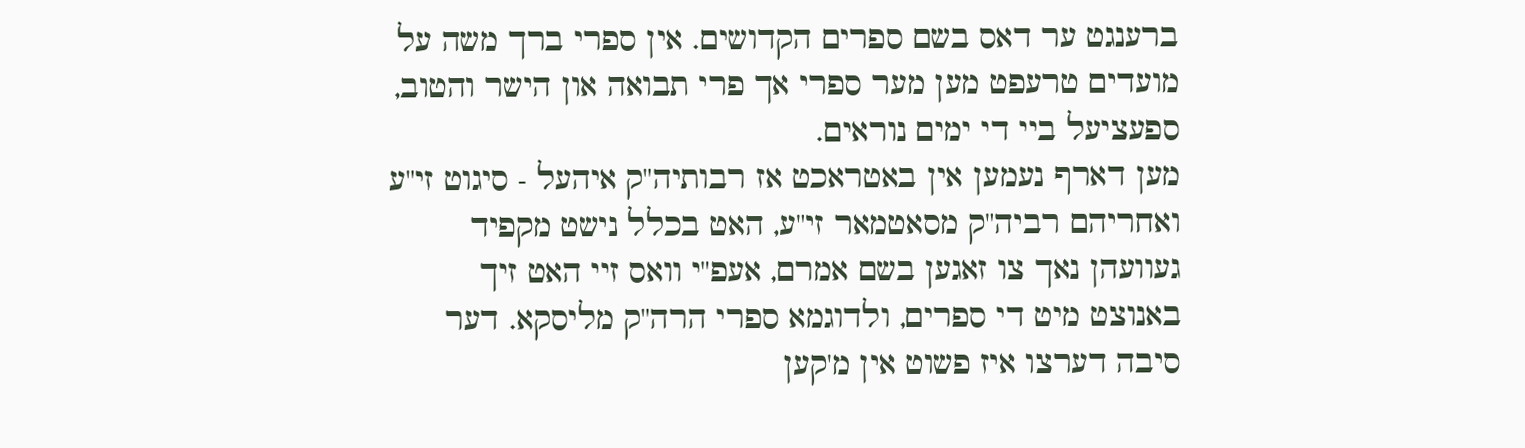ברענגט ער דאס בשם ספרים הקדושים. אין ספרי ברך משה על מועדים טרעפט מען מער ספרי אך פרי תבואה און הישר והטוב, ספעציעל ביי די ימים נוראים.
מען דארף נעמען אין באטראכט אז רבותיה"ק איהעל - סיגוט זי"ע ואחריהם רביה"ק מסאטמאר זי"ע, האט בכלל נישט מקפיד געוועהן נאך צו זאגען בשם אמרם, אעפ"י וואס זיי האט זיך באנוצט מיט די ספרים, ולדוגמא ספרי הרה"ק מליסקא. דער סיבה דערצו איז פשוט אין מ'קען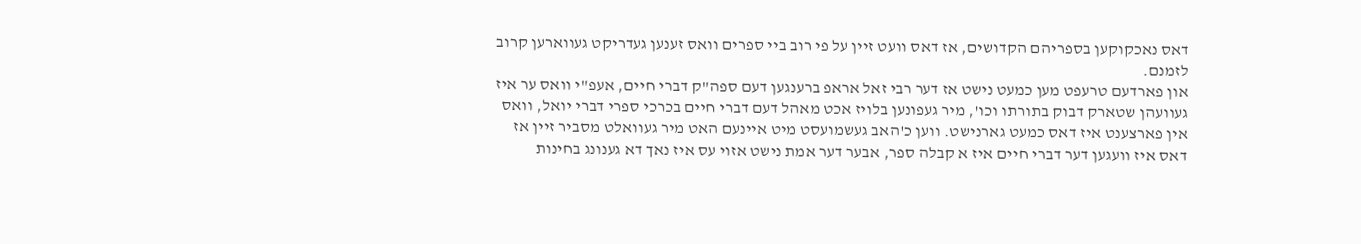דאס נאכקוקען בספריהם הקדושים, אז דאס וועט זיין על פי רוב ביי ספרים וואס זענען געדריקט געווארען קרוב לזמנם.
און פארדעם טרעפט מען כמעט נישט אז דער רבי זאל אראפ ברענגען דעם ספה"ק דברי חיים, אעפ"י וואס ער איז געוועהן שטארק דבוק בתורתו וכו', מיר געפונען בלויז אכט מאהל דעם דברי חיים בכרכי ספרי דברי יואל, וואס אין פארצענט איז דאס כמעט גארנישט. ווען כ'האב געשמועסט מיט איינעם האט מיר געוואלט מסביר זיין אז דאס איז וועגען דער דברי חיים איז א קבלה ספר, אבער דער אמת נישט אזוי עס איז נאך דא גענונג בחינות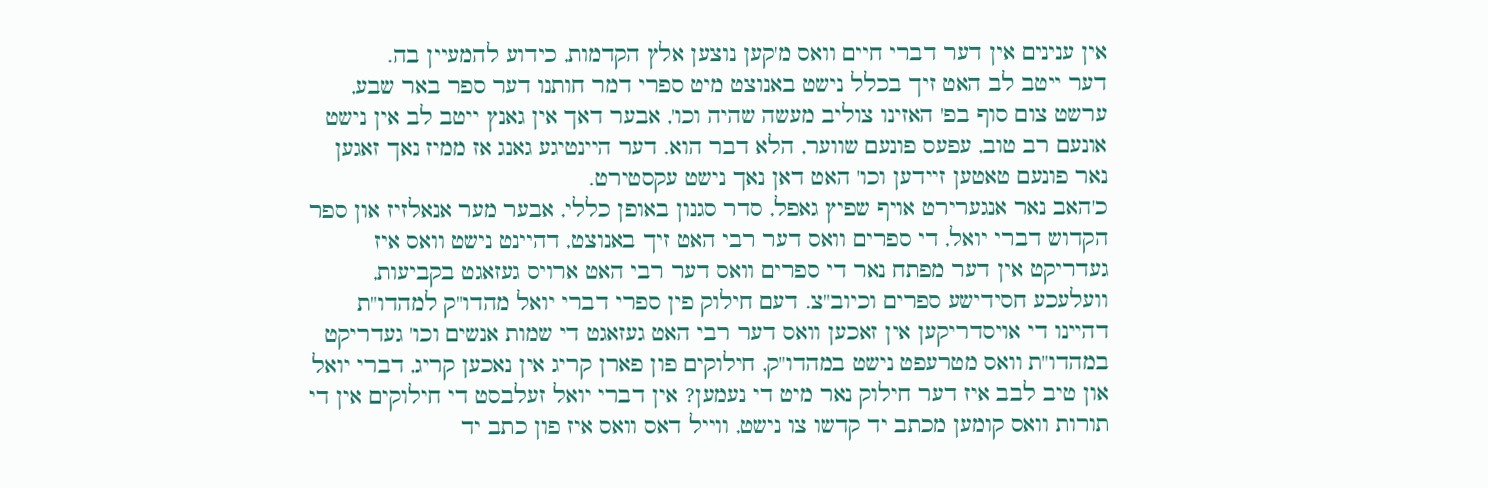אין ענינים אין דער דברי חיים וואס מ'קען נוצען אלץ הקדמות, כידוע להמעיין בה.
דער ייטב לב האט זיך בכלל נישט באנוצט מיט ספרי דמר חותנו דער ספר באר שבע, ערשט צום סוף בפ' האזינו צוליב מעשה שהיה וכו', אבער דאך אין גאנץ ייטב לב אין נישט אונעם רב טוב, עפעס פונעם שווער, הלא דבר הוא. דער היינטיגע גאנג אז ממיז נאך זאגען נאר פונעם טאטען זיידען וכו' האט דאן נאך נישט עקסטירט.
כ'האב נאר אנגערירט אויף שפיץ גאפל, סדר סגנון באופן כללי, אבער מער אנאלזיז און ספר הקדוש דברי יואל, די ספרים וואס דער רבי האט זיך באנוצט, דהיינט נישט וואס איז געדריקט אין דער מפתח נאר די ספרים וואס דער רבי האט ארויס געזאגט בקביעות, וועלעכע חסידישע ספרים וכיוב"צ. דעם חילוק פין ספרי דברי יואל מהדו"ק למהדו"ת דהיינו די אויסדריקען אין זאכען וואס דער רבי האט געזאגט די שמות אנשים וכו' געדריקט במהדו"ת וואס מטרעפט נישט במהדו"ק, חילוקים פון פארן קריג אין נאכען קריג, דברי יואל און טיב לבב איז דער חילוק נאר מיט די נעמען? אין דברי יואל זעלבסט די חילוקים אין די תורות וואס קומען מכתב יד קדשו צו נישט, ווייל דאס וואס איז פון כתב יד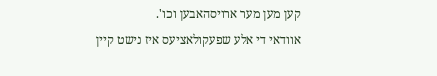קען מען מער ארויסהאבען וכו'.
אוודאי די אלע שפעקולאציעס איז נישט קיין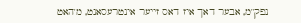נפק"מ, אבער דאך איז דאס זייער אינטרעסאנט, מ'האט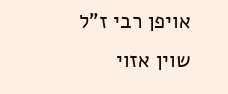אויפן רבי ז"ל שוין אזוי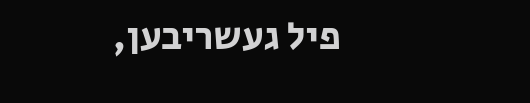פיל געשריבען,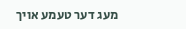מעג דער טעמע אויך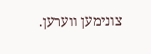צונימען ווערען.